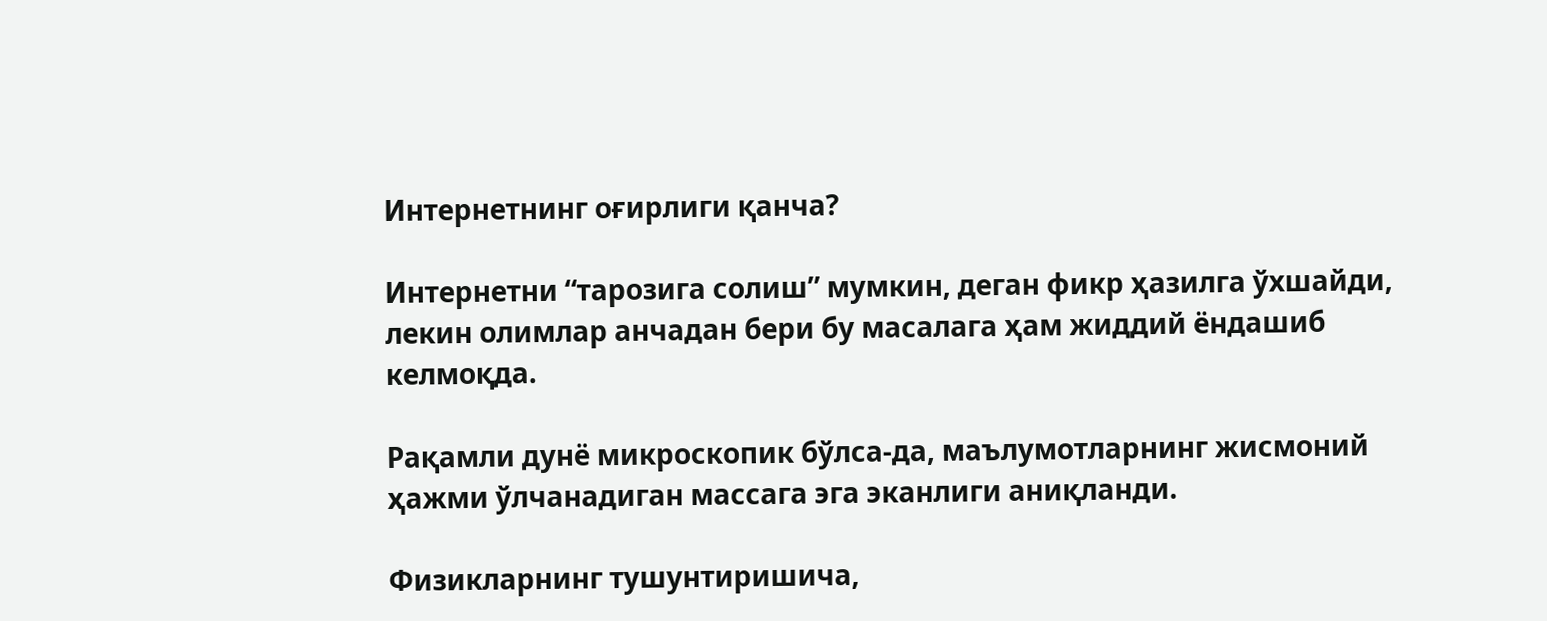Интернетнинг оғирлиги қанча?

Интернетни “тарозига солиш” мумкин, деган фикр ҳазилга ўхшайди, лекин олимлар анчадан бери бу масалага ҳам жиддий ёндашиб келмоқда.

Рақамли дунё микроскопик бўлса-да, маълумотларнинг жисмоний ҳажми ўлчанадиган массага эга эканлиги аниқланди.

Физикларнинг тушунтиришича,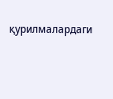қурилмалардаги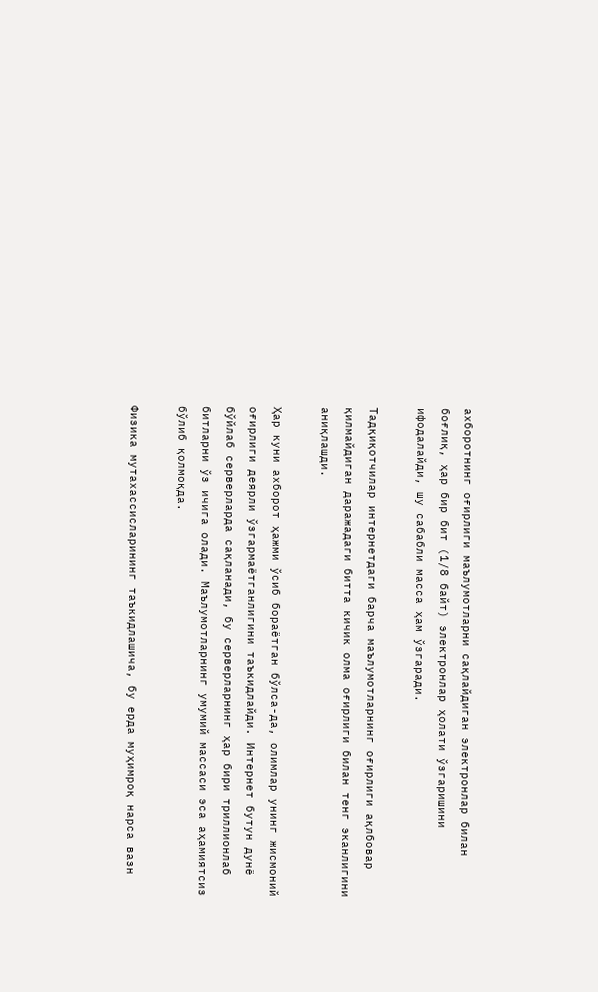ахборотнинг оғирлиги маълумотларни сақлайдиган электронлар билан боғлиқ, ҳар бир бит (1/8 байт) электронлар ҳолати ўзгаришини ифодалайди, шу сабабли масса ҳам ўзгаради.

Тадқиқотчилар интернетдаги барча маълумотларнинг оғирлиги ақлбовар қилмайдиган даражадаги битта кичик олма оғирлиги билан тенг эканлигини аниқлашди.

Ҳар куни ахборот ҳажми ўсиб бораётган бўлса-да, олимлар унинг жисмоний оғирлиги деярли ўзгармаётганлигини таъкидлайди. Интернет бутун дунё бўйлаб серверларда сақланади, бу серверларнинг ҳар бири триллионлаб битларни ўз ичига олади. Маълумотларнинг умумий массаси эса аҳамиятсиз бўлиб қолмоқда.

Физика мутахассисларининг таъкидлашича, бу ерда муҳимроқ нарса вазн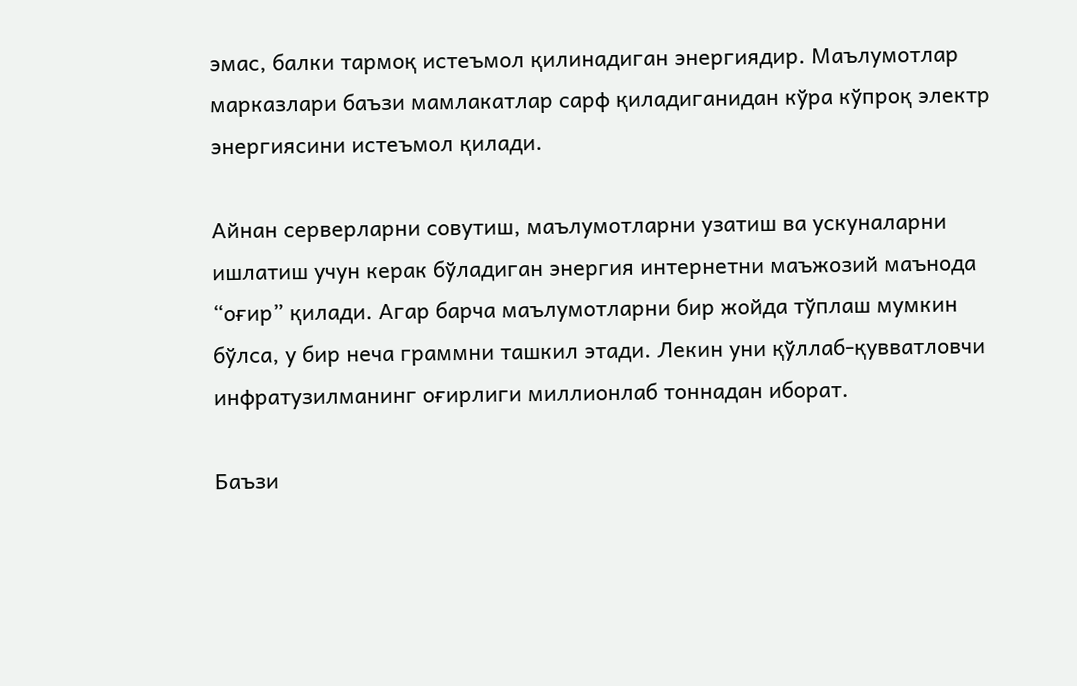эмас, балки тармоқ истеъмол қилинадиган энергиядир. Маълумотлар марказлари баъзи мамлакатлар сарф қиладиганидан кўра кўпроқ электр энергиясини истеъмол қилади.

Айнан серверларни совутиш, маълумотларни узатиш ва ускуналарни ишлатиш учун керак бўладиган энергия интернетни маъжозий маънода “оғир” қилади. Агар барча маълумотларни бир жойда тўплаш мумкин бўлса, у бир неча граммни ташкил этади. Лекин уни қўллаб-қувватловчи инфратузилманинг оғирлиги миллионлаб тоннадан иборат.

Баъзи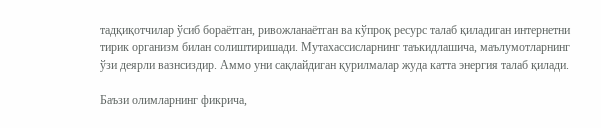тадқиқотчилар ўсиб бораётган, ривожланаётган ва кўпроқ ресурс талаб қиладиган интернетни тирик организм билан солиштиришади. Мутахассисларнинг таъкидлашича, маълумотларнинг ўзи деярли вазнсиздир. Аммо уни сақлайдиган қурилмалар жуда катта энергия талаб қилади.

Баъзи олимларнинг фикрича,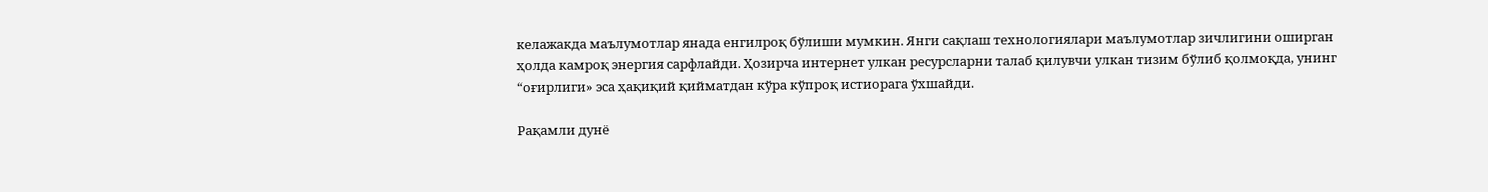келажакда маълумотлар янада енгилроқ бўлиши мумкин. Янги сақлаш технологиялари маълумотлар зичлигини оширган ҳолда камроқ энергия сарфлайди. Ҳозирча интернет улкан ресурсларни талаб қилувчи улкан тизим бўлиб қолмоқда, унинг “оғирлиги» эса ҳақиқий қийматдан кўра кўпроқ истиорага ўхшайди.

Рақамли дунё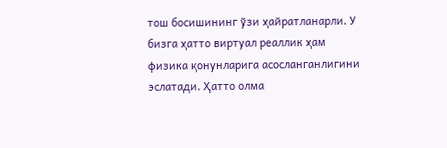тош босишининг ўзи ҳайратланарли. У бизга ҳатто виртуал реаллик ҳам физика қонунларига асосланганлигини эслатади. Ҳатто олма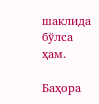шаклида бўлса ҳам.

Баҳора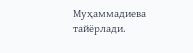Муҳаммадиева тайёрлади.